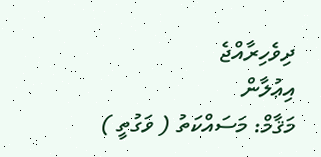ދިވެހިރާއްޖެ
އިޢުލާން
މަޤާމް: މަސައްކަތު ( ވަގުތީ )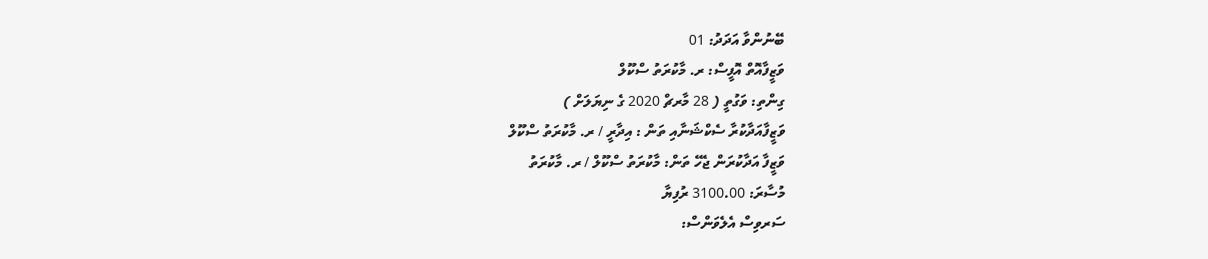ބޭނުންވާ އަދަދު: 01
ވަޒީފާއޮތް އޮފީސް: ރ. މާކުރަތު ސްކޫލް
ގިންތި: ވަގުތީ ( 28 މާރޗް 2020 ގެ ނިޔަލަށް )
ވަޒީފާއަދާކުރާ ސެކްޝަނާއި ތަން : އިދާރީ / ރ. މާކުރަތު ސްކޫލް
ވަޒީފާ އަދާކުރަން ޖެހޭ ތަން: މާކުރަތު ސްކޫލް / ރ. މާކުރަތު
މުސާރަ: 3100.00 ރުފިޔާ
ސަރވިސް އެލެވަންސް: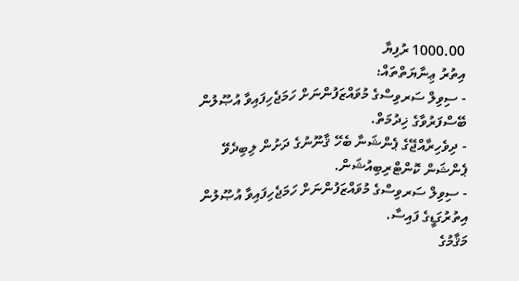1000.00 ރުފިޔާ
އިތުރު ޢިނާޔަތްތައް:
- ސިވިލް ސަރވިސްގެ މުވައްޒަފުންނަށް ހަމަޖެހިފައިވާ އުޞޫލުން ބޭސްފަރުވާގެ ޚިދުމަތް.
- ދިވެހިރާއްޖޭގެ ޕެންޝަނާ ބެހޭ ޤާނޫނުގެ ދަށުން ލިބިދެވޭ ޕެންޝަން ކޮންޓްރިބިއުޝަން.
- ސިވިލް ސަރވިސްގެ މުވައްޒަފުންނަށް ހަމަޖެހިފައިވާ އުޞޫލުން އިތުރުގަޑީގެ ފައިސާ.
މަޤާމުގެ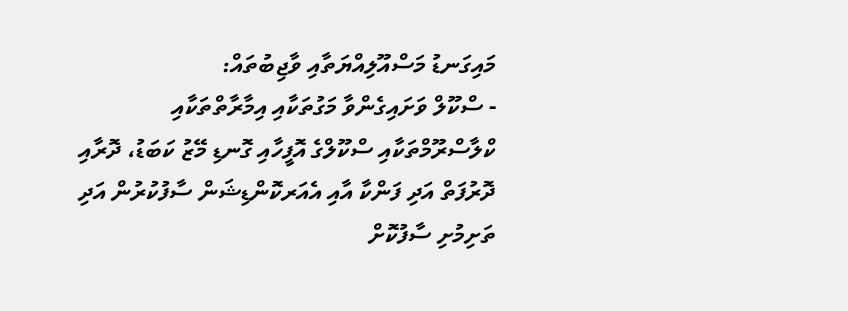މައިގަނޑު މަސްއޫލިއްޔަތާއި ވާޖިބުތައް:
- ސްކޫލް ވަށައިގެންވާ މަގުތަކާއި އިމާރާތްތަކާއި ކްލާސްރޫމްތަކާއި ސްކޫލްގެ އޮފީހާއި ގޮނޑި މޭޒު ކަބަޑު، ދޮރާއި ދޮރުފަތް އަދި ފަންކާ އާއި އެއަރކޮންޑިޝަން ސާފުކުރުން އަދި ތަށިމުށި ސާފުކޮށް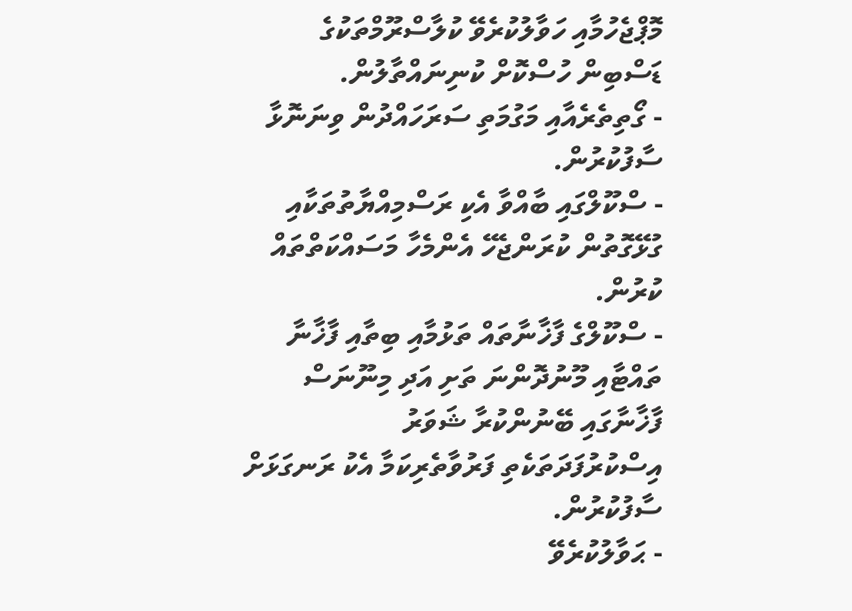މޮޕްޖެހުމާއި ހަވާލުކުރެވޭ ކުލާސްރޫމްތަކުގެ ޑަސްބިން ހުސްކޮށް ކުނިނައްތާލުން.
- ގޯތިތެރެއާއި މަގުމަތި ސަރަހައްދުން ވިނަނޮޅާ ސާފުކުރުން.
- ސްކޫލްގައި ބާއްވާ އެކި ރަސްމިއްޔާތުތަކާއި ގުޅޭގޮތުން ކުރަންޖެހޭ އެންމެހާ މަސައްކަތްތައް ކުރުން.
- ސްކޫލްގެ ފާޚާނާތައް ތަޅުމާއި ބިތާއި ފާޚާނާ ތައްޓާއި މޫނުދޮންނަ ތަށި އަދި މިނޫނަސް ފާޚާނާގައި ބޭނުންކުރާ ޝަވަރު އިސްކުރުފަދަތަކެތި ފަރުވާތެރިކަމާ އެކު ރަނގަޅަށް ސާފުކުރުން.
- ޙަވާލުކުރެވޭ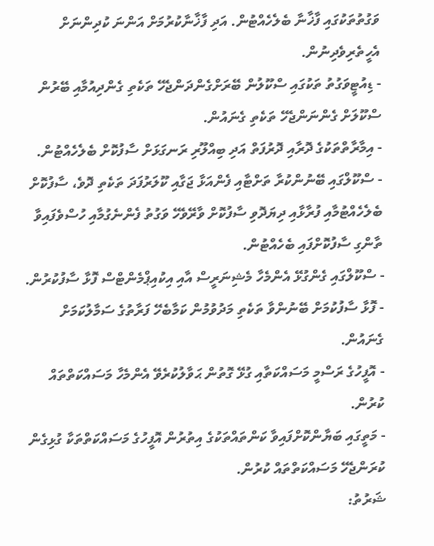ވަގުތުތަކުގައި ފާޚާނާ ބެލެހެއްޓުން. އަދި ފާޚާނާކުރުމަށް އަންނަ ކުދިންނަށް އެހީތެރިވެދިނުން.
- ޑިއުޓީވަގުތު ތަކުގައި ސްކޫލުން ބޭރަށްގެންދަންޖެހޭ ތަކެތި ގެންދިއުމާއި ބޭރުން ސްކޫލަށް ގެންނަންޖެހޭ ތަކެތި ގެނައުން.
- އިމާރާތްތަކުގެ ދޮރާއި ދޮރުފަތް އަދި ބިއްލޫރި ރަނގަޅަށް ސާފުކޮށް ބެލެހެއްޓުން.
- ސްކޫލްގައި ބޭނުންކުރާ ތަށްޓާއި ފެންއަޅާ ޖަގާއި ކޫލަރުފަދަ ތަކެތި ދޮވެ، ސާފުކޮށް ބެލެހެއްޓުމާއި ފުރާޅާއި ދިޔަދޮވި ސާފުކޮށް ވާރޭވެހޭ ވަގުތު ފެންނެގުމާއި ހުސްވެފައިވާ ތާންގި ސާފުކޮށްފައި ބެހެއްޓުން.
- ސްކޫލްގައި ގެންގުޅޭ އެންމެހާ މެޝިނަރީސް އާއި އިކުއިޕްމެންޓްސް ފޮޅާ ސާފުކުރުން.
- ފޮޅާ ސާފުކުމަށް ބޭނުންވާ ތަކެތި މަދުވުމުން ކަމާބެހޭ ފަރާތުގެ ސަމާލުކަމަށް ގެނައުން.
- އޮފީހުގެ ރަސްމީ މަސައްކަތާއި ގުޅޭ ގޮތުން ޙަވާލުކުރެވޭ އެންމެހާ މަސައްކަތްތައް ކުރުން.
- މަތީގައި ބަޔާންކޮށްފައިވާ ކަންތައްތަކުގެ އިތުރުން އޮފީހުގެ މަސައްކަތްތަކާ ގުޅިގެން ކުރަންޖެހޭ މަސައްކަތްތައް ކުރުން.
ޝަރުތު: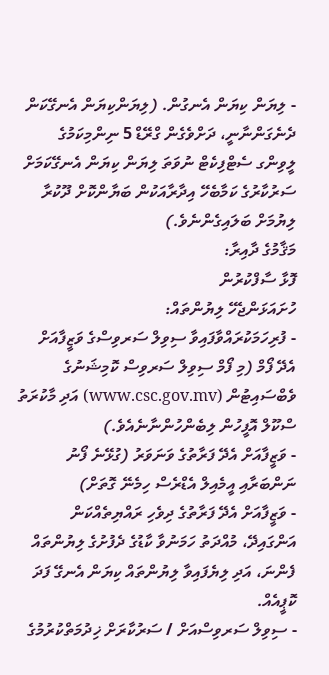- ލިޔަން ކިޔަން އެނގުން. (ލިޔަންކިޔަން އެނގޭކަން ދެނެގަންނާނީ، ދަށްވެގެން ގްރޭޑް 5 ނިންމިކަމުގެ ލީވިންގ ސެޓްފިކެޓް ނުވަތަ ލިޔަން ކިޔަން އެނގޭކަމަށް ސަރުކާރުގެ ކަމާބެހޭ އިދާރާއަކުން ބަޔާންކޮށް ދޫކުރާ ލިޔުމަށް ބަލައިގެންނެވެ.)
މަޤާމުގެ ދާއިރާ:
ފޮޅާ ސާފްކުރުން
ހުށައަޅަންޖެހޭ ލިޔުންތައް:
- ފުރިހަމަކުރައްވާފައިވާ ސިވިލް ސަރވިސްގެ ވަޒީފާއަށް އެދޭ ފޯމް (މި ފޯމް ސިވިލް ސަރވިސް ކޮމިޝަނުގެ ވެބްސައިޓުން (www.csc.gov.mv) އަދި މާކުރަތު ސްކޫލް އޮފީހުން ލިބެންހުންނާނެއެވެ.)
- ވަޒީފާއަށް އެދޭ ފަރާތުގެ ވަނަވަރު (ގުޅޭނެ ފޯނު ނަންބަރާއި އީމެއިލް އެޑްރެސް ހިމެނޭ ގޮތަށް)
- ވަޒީފާއަށް އެދޭ ފަރާތުގެ ދިވެހި ރައްޔިތެއްކަން އަންގައިދޭ، މުއްދަތު ހަމަނުވާ ކާޑުގެ ދެފުށުގެ ލިޔުންތައް ފެންނަ، އަދި ލިޔެފައިވާ ލިޔުންތައް ކިޔަން އެނގޭ ފަދަ ކޮޕީއެއް.
- ސިވިލް ސަރވިސްއަށް / ސަރުކާރަށް ޚިދުމަތްކުރުމުގެ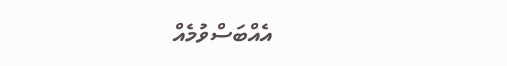އެއްބަސްވުމެއް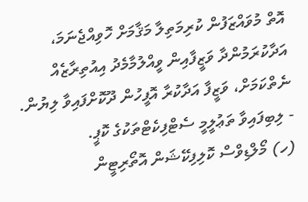އޮތް މުވައްޒަފުން ކުރިމަތިލާ މަޤާމަށް ހޮވިއްޖެނަމަ، އަދާކުރަމުންދާ ވަޒީފާއިން ވީއްލުމާމެދު އިއުތިރާޒެއް ނެތްކަމަށް، ވަޒީފާ އަދާކުރާ އޮފީހުން ދޫކޮށްފައިވާ ލިޔުން.
- ލިބިފައިވާ ތަޢުލީމީ ސެޓްފިކެޓްތަކުގެ ކޮޕީ.
(ހ) މޯލްޑިވްސް ކޮލިފިކޭޝަން އޮތޯރިޓީން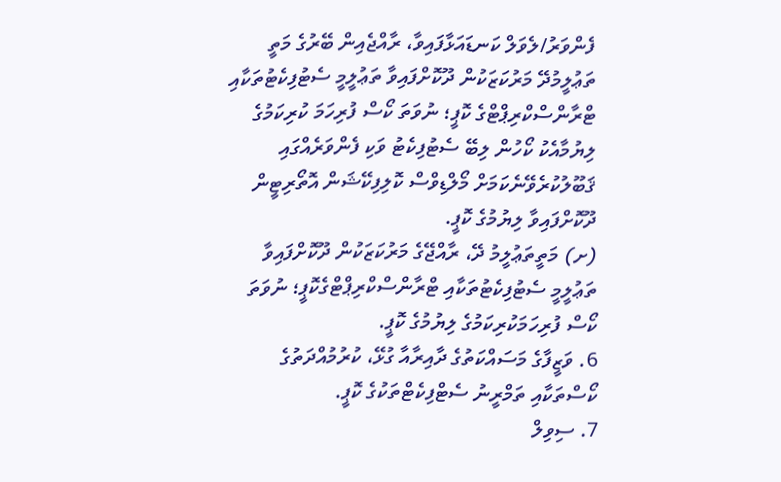ފެންވަރު/ލެވަލް ކަނޑައަޅާފައިވާ، ރާއްޖެއިން ބޭރުގެ މަތީ ތަޢުލީމުދޭ މަރުކަޒަކުން ދޫކޮށްފައިވާ ތަޢުލީމީ ސެޓުފިކެޓުތަކާއި ޓްރާންސްކްރިޕްޓްގެ ކޮޕީ؛ ނުވަތަ ކޯސް ފުރިހަމަ ކުރިކަމުގެ ލިޔުމާއެކު ކޯހުން ލިބޭ ސެޓުފިކެޓު ވަކި ފެންވަރެއްގައި ޤަބޫލުކުރެވޭނެކަމަށް މޯލްޑިވްސް ކޮލިފިކޭޝަން އޮތޯރިޓީން ދޫކޮށްފައިވާ ލިޔުމުގެ ކޮޕީ.
(ށ) މަތީތަޢުލީމު ދޭ، ރާއްޖޭގެ މަރުކަޒަކުން ދޫކޮށްފައިވާ ތަޢުލީމީ ސެޓުފިކެޓުތަކާއި ޓްރާންސްކްރިޕްޓްގެކޮޕީ؛ ނުވަތަ ކޯސް ފުރިހަމަކުރިކަމުގެ ލިޔުމުގެ ކޮޕީ.
6. ވަޒީފާގެ މަސައްކަތުގެ ދާއިރާއާ ގުޅޭ، ކުރުމުއްދަތުގެ ކޯސްތަކާއި ތަމްރީނު ސެޓްފިކެޓްތަކުގެ ކޮޕީ.
7. ސިވިލް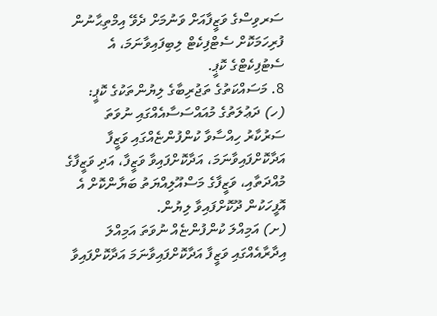ސަރވިސްގެ ވަޒީފާއަށް ވަނުމަށް ދެވޭ އިމްތިޙާނުން ފުރިހަމަކޮށް ސެޓްފިކެޓް ލިބިފައިވާނަމަ، އެ ސެޓުފިކެޓްގެ ކޮޕީ.
8. މަސައްކަތުގެ ތަޖުރިބާގެ ލިޔުންތަކުގެ ކޮޕީ:
(ހ) ދަޢުލަތުގެ މުއައްސަސާއެއްގައި ނުވަތަ ސަރުކާރު ހިއްސާވާ ކުންފުންޏެއްގައި ވަޒީފާ އަދާކޮށްފައިވާނަމަ، އަދާކޮށްފައިވާ ވަޒީފާ، އަދި ވަޒީފާގެ މުއްދަތާއި، ވަޒީފާގެ މަސްއޫލިއްޔަތު ބަޔާންކޮށް އެ އޮފީހަކުން ދޫކޮށްފައިވާ ލިޔުން.
(ށ) އަމިއްލަ ކުންފުންޏެއް ނުވަތަ އަމިއްލަ އިދާރާއެއްގައި ވަޒީފާ އަދާކޮށްފައިވާނަމަ އަދާކޮށްފައިވާ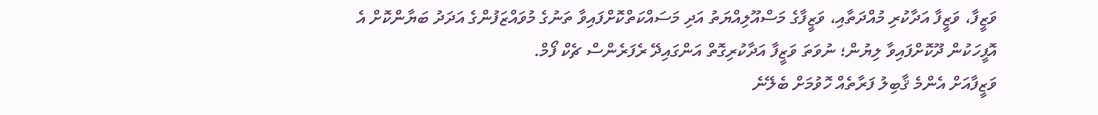ވަޒީފާ، ވަޒީފާ އަދާކުރި މުއްދަތާއި، ވަޒީފާގެ މަސްއޫލިއްޔަތު އަދި މަސައްކަތްކޮށްފައިވާ ތަނުގެ މުވައްޒަފުންގެ އަދަދު ބަޔާންކޮށް އެ އޮފީހަކުން ދޫކޮށްފައިވާ ލިޔުން؛ ނުވަތަ ވަޒީފާ އަދާކުރިގޮތް އަންގައިދޭ ރެފަރެންސް ޗެކް ފޯމް.
ވަޒީފާއަށް އެންމެ ޤާބިލު ފަރާތެއް ހޮވުމަށް ބެލޭނެ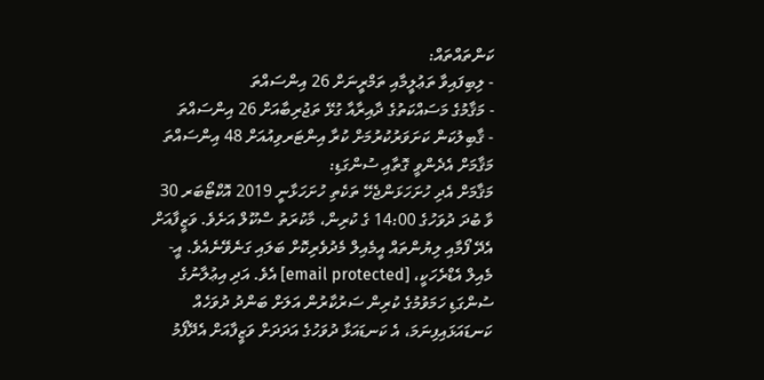ކަންތައްތައް:
- ލިބިފައިވާ ތަޢުލީމާއި ތަމްރީނަށް 26 އިންސައްތަ
- މަޤާމުގެ މަސައްކަތުގެ ދާއިރާއާ ގުޅޭ ތަޖުރިބާއަށް 26 އިންސައްތަ
- ޤާބިލުކަން ކަށަވަރުކުރުމަށް ކުރާ އިންޓަރވިއުއަށް 48 އިންސައްތަ
މަޤާމަށް އެދެންވީ ގޮތާއި ސުންގަޑި:
މަޤާމަށް އެދި ހުށަހަޅަންޖެހޭ ތަކެތި ހުށަހަޅާނީ 2019 އޮކްޓޯބަރ 30 ވާ ބުދަ ދުވަހުގެ 14:00 ގެ ކުރިން، މާކުރަތު ސްކޫލް އަށެވެ. ވަޒީފާއަށް އެދޭ ފޯމާއި ލިޔުންތައް އީމެއިލް މެދުވެރިކޮށް ބަލައި ގަނެވޭނެއެވެ. އީ-މެއިލް އެޑްރެހަކީ، [email protected] އެވެ. އަދި އިޢުލާނުގެ ސުންގަޑި ހަމަވުމުގެ ކުރިން ސަރުކާރުން އަލަށް ބަންދު ދުވަހެއް ކަނޑައަޅައިފިނަމަ، އެ ކަނޑައަޅާ ދުވަހުގެ އަދަދަށް ވަޒީފާއަށް އެދޭފޯމު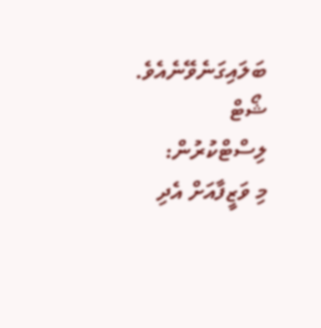ބަލައިގަނެވޭނެއެވެ.
ޝޯޓް ލިސްޓްކުރުން:
މި ވަޒީފާއަށް އެދި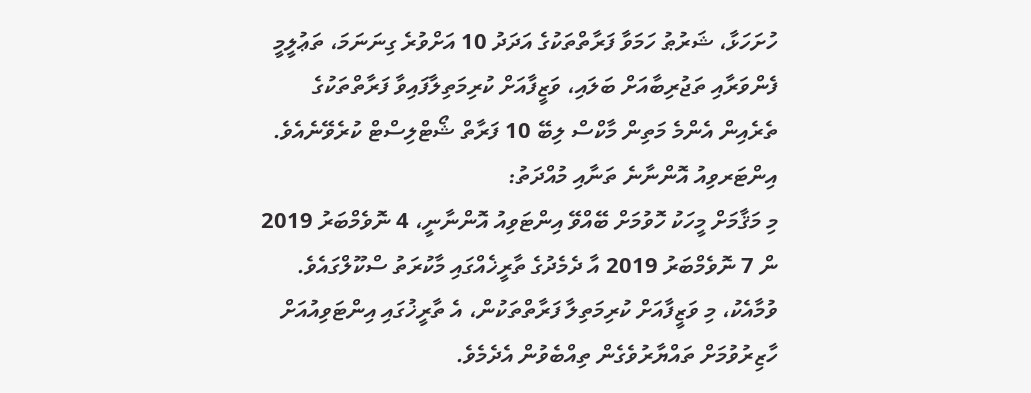ހުށަހަޅާ، ޝަރުޠު ހަމަވާ ފަރާތްތަކުގެ އަދަދު 10 އަށްވުރެ ގިނަނަމަ، ތަޢުލީމީ ފެންވަރާއި ތަޖުރިބާއަށް ބަލައި، ވަޒީފާއަށް ކުރިމަތިލާފައިވާ ފަރާތްތަކުގެ ތެރެއިން އެންމެ މަތިން މާކްސް ލިބޭ 10 ފަރާތް ޝޯޓްލިސްޓް ކުރެވޭނެއެވެ.
އިންޓަރވިއު އޮންނާނެ ތަނާއި މުއްދަތު:
މި މަޤާމަށް މީހަކު ހޮވުމަށް ބޭއްވޭ އިންޓަވިއު އޮންނާނީ، 4 ނޮވެމްބަރު 2019 ން 7 ނޮވެމްބަރު 2019 އާ ދެމެދުގެ ތާރީޚެއްގައި މާކުރަތު ސްކޫލްގައެވެ. ވުމާއެކު، މި ވަޒީފާއަށް ކުރިމަތިލާ ފަރާތްތަކުން، އެ ތާރީޚުގައި އިންޓަވިއުއަށް ހާޒިރުވުމަށް ތައްޔާރުވެގެން ތިއްބެވުން އެދެމެވެ.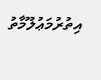އިތުރުމަޢުލޫމާތު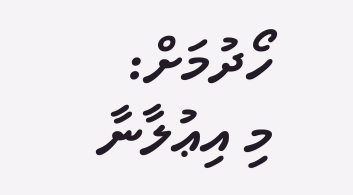ހޯދުމަށް:
މި އިޢުލާނާ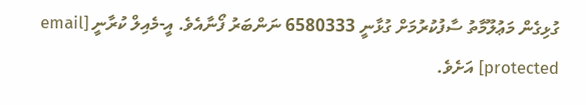ގުޅިގެން މަޢުލޫމާތު ސާފުކުރުމަށް ގުޅާނީ 6580333 ނަންބަރު ފޯނާއެވެ. އީ-މެއިލް ކުރާނީ [email protected] އަށެވެ.